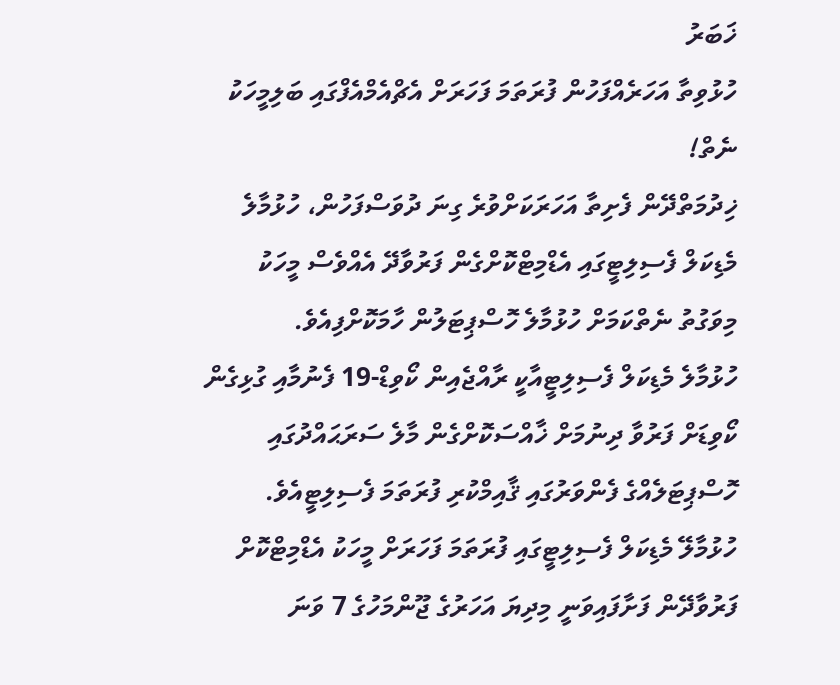ޚަބަރު
ހުޅުވިތާ އަހަރެއްފަހުން ފުރަތަމަ ފަހަރަށް އެޗްއެމްއެފްގައި ބަލިމީހަކު ނެތް!
ޚިދުމަތްދޭން ފެށިތާ އަހަރަކަށްވުރެ ގިނަ ދުވަސްފަހުން، ހުޅުމާލެ މެޑިކަލް ފެސިލިޓީގައި އެޑްމިޓްކޮށްގެން ފަރުވާދޭ އެއްވެސް މީހަކު މިވަގުތު ނެތްކަމަށް ހުޅުމާލެ ހޮސްޕިޓަލުން ހާމަކޮށްފިއެވެ.
ހުޅުމާލެ މެޑިކަލް ފެސިލިޓީއާކީ ރާއްޖެއިން ކޯވިޑް-19 ފެނުމާއި ގުޅިގެން ކޯވިޑަށް ފަރުވާ ދިނުމަށް ޚާއްސަކޮށްގެން މާލެ ސަރަޙައްދުގައި ހޮސްޕިޓަލެއްގެ ފެންވަރުގައި ޤާއިމްކުރި ފުރަތަމަ ފެސިލިޓީއެވެ. ހުޅުމާލޭ މެޑިކަލް ފެސިލިޓީގައި ފުރަތަމަ ފަހަރަށް މީހަކު އެޑްމިޓްކޮށް ފަރުވާދޭން ފަށާފައިވަނީ މިދިޔަ އަހަރުގެ ޖޫންމަހުގެ 7 ވަނަ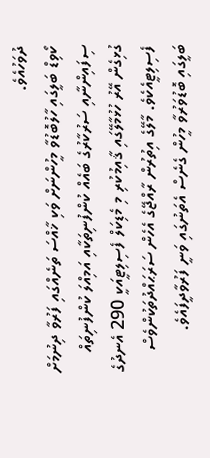ދުވަހުއެވެ.
ކޯވިޑް ބަލީގައި ހާލުބޮޑުވާ މީހުންނަށް ވަކި ޚާއްސަ ތަނެއްގައި ފަރުވާ ދިނުމަށް ސިފައިންނާއި ސަރުކާރުގެ ބައެއް ކުންފުނިތަކާއި އަމިއްލަ ކުންފުނިތައް ގުޅިގެން އޭރު ހުޅުމާލޭގައި ޤާއިމުކުރި މި މެޑިކަލް ފެސިލިޓީއަކީ 290 އެނދުގެ ފެސިލިޓީއެކެވެ. މާލޭގެ އިތުރުން ރާއްޖޭގެ އެހެން ސަރަޙައްދުތަކުންވެސް ބަލީގައި ބޮޑުވަރުވާ މީހުން ގެނެސް އެތަނުގައި ވަނީ ފަރުވާދީފައެވެ.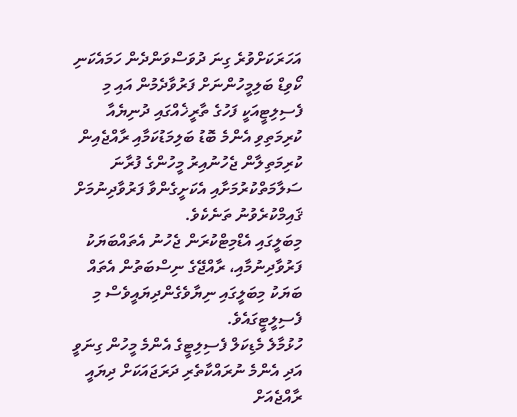އަހަރަކަށްވުރެ ގިނަ ދުވަސްވަންދެން ހަމައެކަނި ކޯވިޑް ބަލިމީހުންނަށް ފަރުވާދެމުން އައި މި ފެސިލިޓީއަކީ ފަހުގެ ތާރީޚެއްގައި ދުނިޔެއާ ކުރިމަތިވި އެންމެ ބޮޑު ބަލިމަޑުކަމާއި ރާއްޖެއިން ކުރިމަތިލާން ޖެހުނުއިރު މީހުންގެ ފުރާނަ ސަލާމަތްކުރުމަށާއި އެކަށީގެންވާ ފަރުވާދިނުމަށް ޤައިމްކުރެވުނު ތަނެކެވެ.
މިބަލީގައި އެޑްމިޓްކުރަން ޖެހުނު އެތައްބަޔަކު ފަރުވާދިނުމާއި، ރާއްޖޭގެ ނިސްބަތުން އެތައް ބަޔަކު މިބަލީގައި ނިޔާވެގެންދިޔައީވެސް މި ފެސިލީޓީގައެވެ.
ހުޅުމާލެ މެޑިކަލް ފެސިލިޓީގެ އެންމެ މީހުން ގިނަވީ އަދި އެންމެ ނުރައްކާތެރި ދަރަޖައަކަށް ދިޔައީ ރާއްޖެއަށް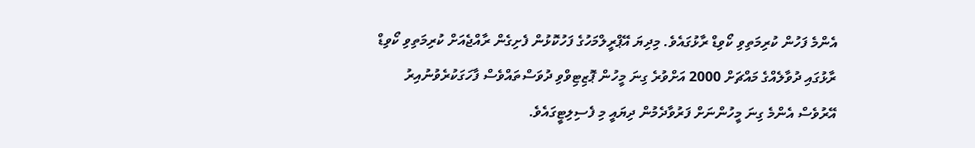އެންމެ ފަހުން ކުރިމަތިވި ކޯވިޑް ރާޅުގައެވެ. މިދިޔަ އޭޕްރީލްމަހުގެ ފަހުކޮޅުން ފެށިގެން ރާއްޖެއަށް ކުރިމަތިވި ކޯވިޑް ރާޅުގައި ދުވާލެއްގެ މައްޗަށް 2000 އަށްވުރެ ގިނަ މީހުން ޕޮޒިޓިވްވި ދުވަސްތައްވެސް ފާހަގަކުރެވުނުއިރު އޭރުވެސް އެންމެ ގިނަ މީހުންނަށް ފަރުވާދެމުން ދިޔައީ މި ފެސިލިޓީގައެވެ.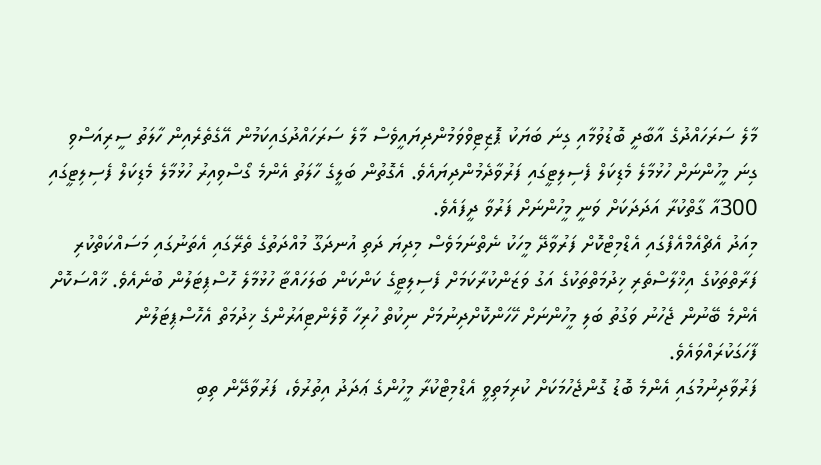މާލެ ސަރަހައްދުގެ އާބާދީ ބޮޑުވުމާއި ގިނަ ބަޔަކު ޕޮޒިޓިވްވަމުންދިޔައީވެސް މާލެ ސަރަހައްދުގައިކަމުން އޭގެތެރެއިން ހާލަތު ސީރިއަސްވި ގިނަ މީހުންނަށް ހުޅުމާލެ މެޑިކަލް ފެސިލިޓީގައި ފަރުވާދެމުންދިޔައެވެ. އެގޮތުން ބަލީގެ ހާލަތު އެންމެ ގޯސްވިއިރު ހުޅުމާލެ މެޑިކަލް ފެސިލިޓީގައި 300އާ ގާތްކުރާ އަދަދަކަށް ވަނީ މީހުންނަށް ފަރުވާ ދީފައެވެ.
މިއަދު އެޗްއެމްއެފްގައި އެޑްމިޓްކޮށް ފަރުވާދޭ މީހަކު ނެތްނަމަވެސް މިދިޔަ ދަތި އުނދަގޫ މުއްދަތުގެ ތެރޭގައި އެތަނުގައި މަސައްކަތްކުރި ފަރާތްތަކުގެ އިޚްލާސްތެރި ޚިދުމަތްތަކުގެ އަގު ވަޒަންކުރާކަމަށް ފެސިލިޓީގެ ކަންކަން ބަލަހައްޓާ ހުޅުމާލެ ހޮސްޕިޓަލުން ބުނެއެވެ. ޚާއްސަކޮށް އެންމެ ބޭނުން ޖެހުނު ވަގުތު ބަލި މީހުންނަށް ހޭހަންކޮށްދިނުމަށް ނިކުތް ހުރިހާ ވޮލެންޓިއަރުންގެ ޚިދުމަތް އެހޮސްޕިޓަލުން ފާހަގަކުރައްވައެވެ.
ފަރުވާދިނުމުގައި އެންމެ ބޮޑު ގޮންޖެހުމަކަށް ކުރިމަތިވީ އެޑްމިޓްކުރާ މީހުންގެ ޢަދަދު އިތުރުވެ، ފަރުވާދޭން ތިބި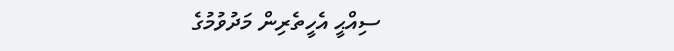ސިއްޙީ އެހީތެރިން މަދުވުމުގެ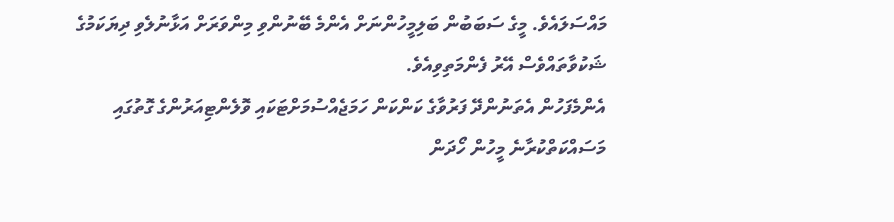މައްސަލައެވެ. މީގެ ސަބަބުން ބަލިމީހުންނަށް އެންމެ ބޭނުންވި މިންވަރަށް އަޅާނުލެވި ދިޔަކަމުގެ ޝަކުވާތައްވެސް އޭރު ފެންމަތިވިއެވެ.
އެންމެފަހުން އެތަނުންދޭ ފަރުވާގެ ކަންކަން ހަމަޖެއްސުމަށްޓަކައި ވޮލެންޓިއަރުންގެ ގޮތުގައި މަސައްކަތްކުރާނެ މީހުން ހޯދަން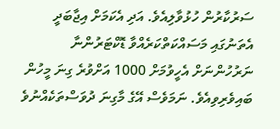ސަރުކާރުން ހުޅުވާލިއެވެ. އަދި އެކަމަށް އިޖާބަދީ އެތަނުގައި މަސައްކަތްކަރެއްވާ ޑޮކްޓަރުންނާ ނަރުހުންނަށް އެހީވުމަށް 1000 އަށްވުރެ ގިނަ މީހުން ބައިވެރިވިއެވެ. ނަމަވެސް އޭގެ މާގިނަ ދުވަސްތަކެއްނުވެ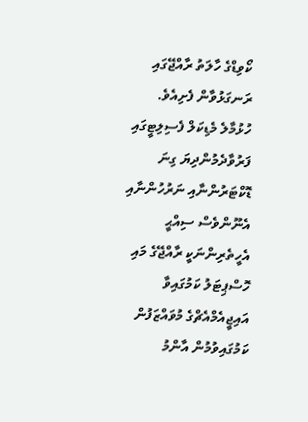ކޯވިޑްގެ ހާލަތު ރާއްޖޭގައި ރަނގަޅުވާން ފެށިއެވެ.
ހުޅުމާލެ މެޑިކަލް ފެސިލިޓީގައި ފަރުވާދެމުންދިޔަ ގިނަ ޑޮކްޓަރުންނާއި ނަރުހުންނާއި އެނޫންވެސް ސިއްޙީ އެހީތެރިންނަކީ ރާއްޖޭގެ މައި ހޮސްޕިޓަލު ކަމުގައިވާ އައިޖީއެމްއެޗްގެ މުވައްޒަފުން ކަމުގައިވުމުން އާންމު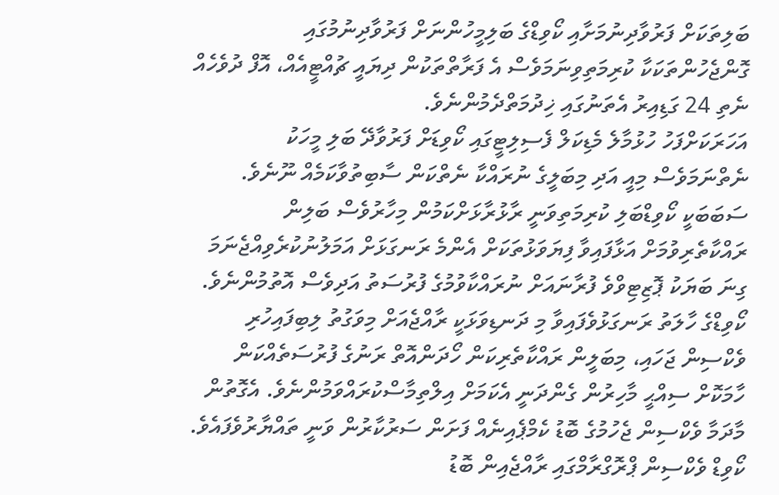ބަލިތަކަށް ފަރުވާދިނުމަށާއި ކޯވިޑްގެ ބަލިމީހުންނަށް ފަރުވާދިނުމުގައި ގޮންޖެހުންތަކަކާ ކުރިމަތިވިނަމަވެސް އެ ފަރާތްތަކުން ދިޔައީ ޗުއްޓީއެއް، އޮފް ދުވެހެއް ނެތި 24 ގަޑިއިރު އެތަނުގައި ޚިދުމަތްދެމުންނެވެ.
އަހަރަކަށްފަހު ހުޅުމާލެ މެޑިކަލް ފެސިލިޓީގައި ކޯވިޑަށް ފަރުވާދޭ ބަލި މީހަކު ނެތްނަމަވެސް މިއީ އަދި މިބަލީގެ ނުރައްކާ ނެތްކަން ސާބިތުވާކަމެއް ނޫނެވެ. ސަބަބަކީ ކޯވިޑްބަލި ކުރިމަތިވަނީ ރާޅުރާޅަށްކަމުން މިހާރުވެސް ބަލިން ރައްކާތެރިވުމަށް އަޅާފައިވާ ފިޔަވަޅުތަކަށް އެންމެ ރަނގަޅަށް އަމަލުނުކުރެވިއްޖެނަމަ ގިނަ ބަޔަކު ޕޮޒިޓިވްވެ ފުރާނައަށް ނުރައްކާވުމުގެ ފުރުސަތު އަދިވެސް އޮތުމުންނެވެ.
ކޯވިޑްގެ ހާލަތު ރަނގަޅުވެފައިވާ މި ދަނޑިވަޅަކީ ރާއްޖެއަށް މިވަގުތު ލިބިފައިހުރި ވެކްސިން ޖަހައި، މިބަލީން ރައްކާތެރިކަން ހޯދަންއޮތް ރަނުގެ ފުރުސަތެއްކަން ހާމަކޮށް ސިއްޙީ މާހިރުން ގެންދަނީ އެކަމަށް އިލްތިމާސްކުރައްވަމުންނެވެ. އެގޮތުން މާދަމާ ވެކްސިން ޖެހުމުގެ ބޮޑު ކެމްޕެއިނެއް ފަށަން ސަރުކާރުން ވަނީ ތައްޔާރުވެފައެވެ.
ކޯވިޑް ވެކްސިން ޕްރޮގްރާމްގައި ރާއްޖެއިން ބޮޑު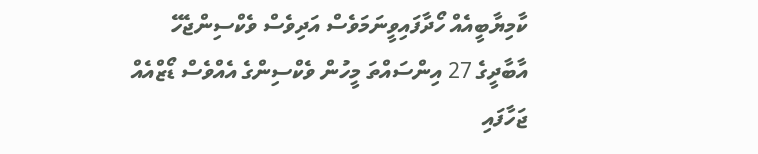ކާމިޔާބީއެއް ހޯދާފައިވީނަމަވެސް އަދިވެސް ވެކްސިންޖެހޭ އާބާދީގެ 27 އިންސައްތަ މީހުން ވެކްސިންގެ އެއްވެސް ޑޯޒްއެއް ޖަހާފައި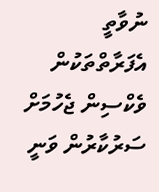ނުވާތީ އެފަރާތްތަކުން ވެކްސިން ޖެހުމަށް ސަރުކާރުން ވަނީ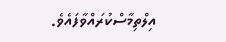އިލްތިމާސްކުރައްވާފައެވެ.